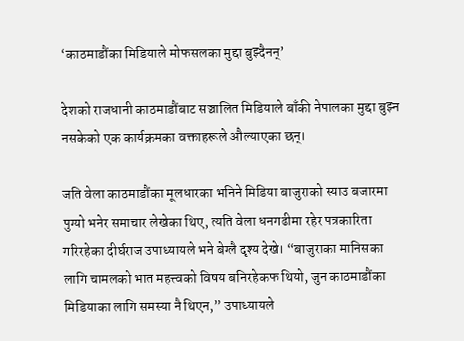‘काठमाडौंका मिडियाले मोफसलका मुद्दा बुझ्दैनन्’

देशको राजधानी काठमाडौंबाट सञ्चालित मिडियाले बाँकी नेपालका मुद्दा बुझ्न नसकेको एक कार्यक्रमका वक्ताहरूले औल्याएका छन्।

जति वेला काठमाडौंका मूलधारका भनिने मिडिया बाजुराको स्याउ बजारमा पुग्यो भनेर समाचार लेखेका थिए, त्यति वेला धनगढीमा रहेर पत्रकारिता गरिरहेका दीर्घराज उपाध्यायले भने बेग्लै दृश्य देखे। “बाजुराका मानिसका लागि चामलको भात महत्त्वको विषय बनिरहेकफ थियो, जुन काठमाडौंका मिडियाका लागि समस्या नै थिएन,” उपाध्यायले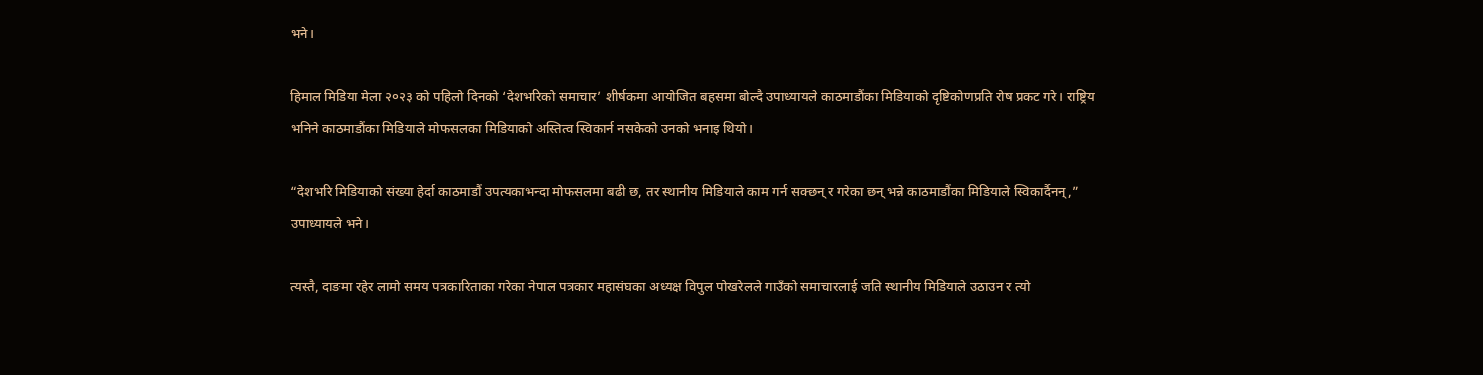भने।

हिमाल मिडिया मेला २०२३ को पहिलो दिनको ‘देशभरिको समाचार’ शीर्षकमा आयोजित बहसमा बोल्दै उपाध्यायले काठमाडौंका मिडियाको दृष्टिकोणप्रति रोष प्रकट गरे। राष्ट्रिय भनिने काठमाडौंका मिडियाले मोफसलका मिडियाको अस्तित्व स्विकार्न नसकेको उनको भनाइ थियो।

“देशभरि मिडियाको संख्या हेर्दा काठमाडौं उपत्यकाभन्दा मोफसलमा बढी छ, तर स्थानीय मिडियाले काम गर्न सक्छन् र गरेका छन् भन्ने काठमाडौंका मिडियाले स्विकार्दैनन्,” उपाध्यायले भने।

त्यस्तै, दाङमा रहेर लामो समय पत्रकारिताका गरेका नेपाल पत्रकार महासंघका अध्यक्ष विपुल पोखरेलले गाउँको समाचारलाई जति स्थानीय मिडियाले उठाउन र त्यो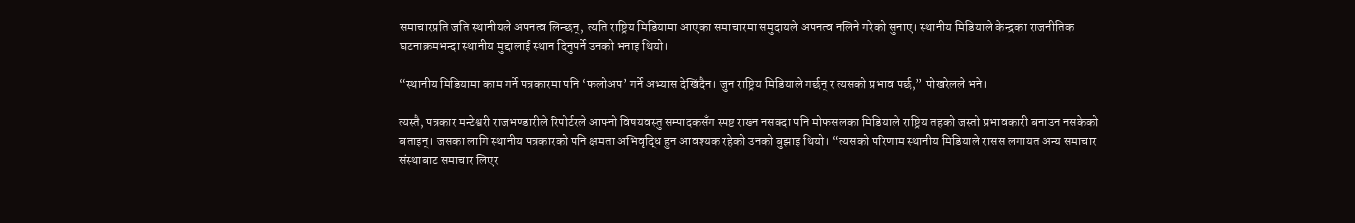समाचारप्रति जति स्थानीयले अपनत्व लिन्छन्, त्यति राष्ट्रिय मिडियामा आएका समाचारमा समुदायले अपनत्व नलिने गरेको सुनाए। स्थानीय मिडियाले केन्द्रका राजनीतिक घटनाक्रमभन्दा स्थानीय मुद्दालाई स्थान दिनुपर्ने उनको भनाइ थियो।

“स्थानीय मिडियामा काम गर्ने पत्रकारमा पनि ‘फलोअप’ गर्ने अभ्यास देखिंदैन। जुन राष्ट्रिय मिडियाले गर्छन् र त्यसको प्रभाव पर्छ,” पोखरेलले भने।

त्यस्तै, पत्रकार मन्टेश्वरी राजभण्डारीले रिपोर्टरले आफ्नो विषयवस्तु सम्पादकसँग स्पष्ट राख्न नसक्दा पनि मोफसलका मिडियाले राष्ट्रिय तहको जस्तो प्रभावकारी बनाउन नसकेको बताइन्। जसका लागि स्थानीय पत्रकारको पनि क्षमता अभिवृद्धि हुन आवश्यक रहेको उनको बुझाइ थियो। “त्यसको परिणाम स्थानीय मिडियाले रासस लगायत अन्य समाचार संस्थाबाट समाचार लिएर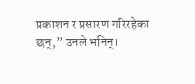प्रकाशन र प्रसारण गरिरहेका छन्,” उनले भनिन्।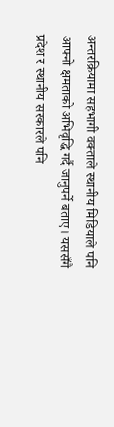अन्तरक्रियामा सहभागी वक्ताले स्थानीय मिडियाले पनि आफ्नो क्षमताको अभिवृद्धि गर्दै जानुपर्ने बताए। यससँगै प्रदेश र स्थानीय सरकारले पनि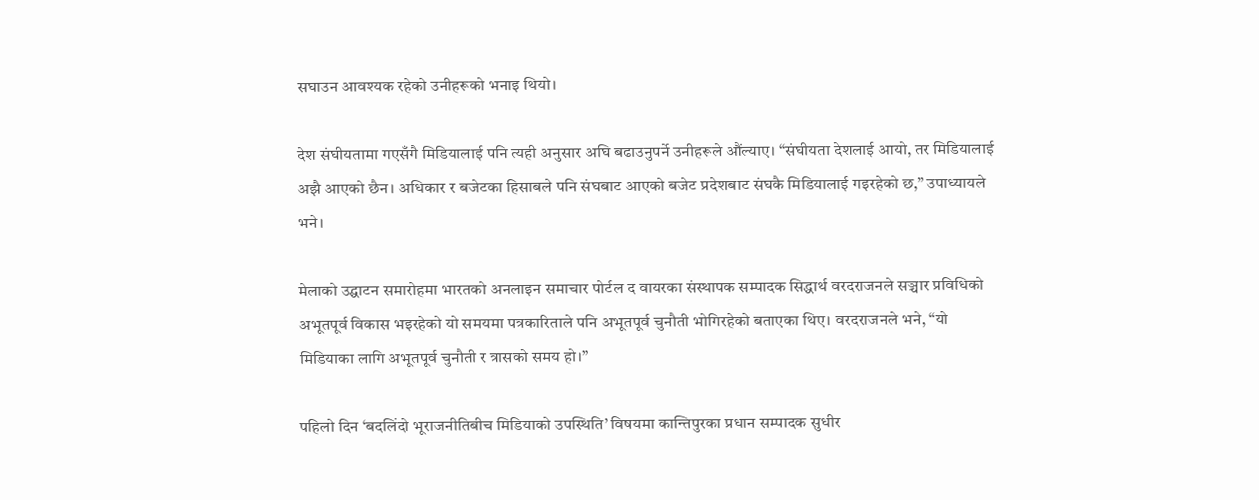सघाउन आवश्यक रहेको उनीहरूको भनाइ थियो।

देश संघीयतामा गएसँगै मिडियालाई पनि त्यही अनुसार अघि बढाउनुपर्ने उनीहरूले औंल्याए। “संघीयता देशलाई आयो, तर मिडियालाई अझै आएको छैन। अधिकार र बजेटका हिसाबले पनि संघबाट आएको बजेट प्रदेशबाट संघकै मिडियालाई गइरहेको छ,” उपाध्यायले भने।

मेलाको उद्घाटन समारोहमा भारतको अनलाइन समाचार पोर्टल द वायरका संस्थापक सम्पादक सिद्धार्थ वरदराजनले सञ्चार प्रविधिको अभूतपूर्व विकास भइरहेको यो समयमा पत्रकारिताले पनि अभूतपूर्व चुनौती भोगिरहेको बताएका थिए। वरदराजनले भने, “यो मिडियाका लागि अभूतपूर्व चुनौती र त्रासको समय हो।”

पहिलो दिन ‘बदलिंदो भूराजनीतिबीच मिडियाको उपस्थिति’ विषयमा कान्तिपुरका प्रधान सम्पादक सुधीर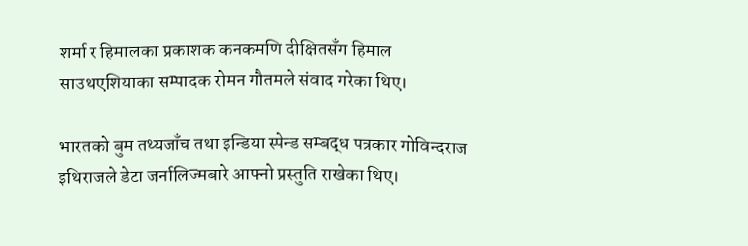शर्मा र हिमालका प्रकाशक कनकमणि दीक्षितसँग हिमाल साउथएशियाका सम्पादक रोमन गौतमले संवाद गरेका थिए।

भारतको बुम तथ्यजाँच तथा इन्डिया स्पेन्‍ड सम्बद्ध पत्रकार गोविन्दराज इथिराजले डेटा जर्नालिज्मबारे आफ्नो प्रस्तुति राखेका थिए।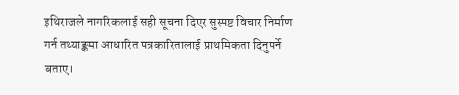इथिराजले नागरिकलाई सही सूचना दिएर सुस्पष्ट विचार निर्माण गर्न तथ्याङ्कमा आधारित पत्रकारितालाई प्राथमिकता दिनुपर्ने बताए।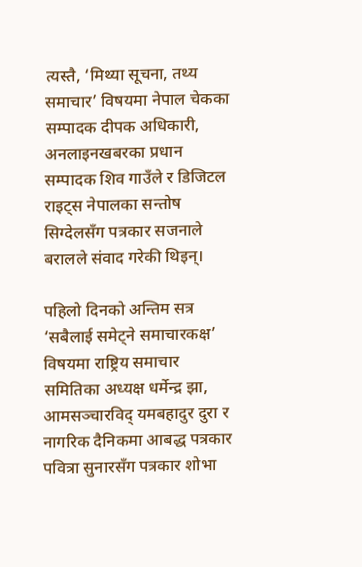त्यस्तै, ‘मिथ्या सूचना, तथ्य समाचार’ विषयमा नेपाल चेकका सम्पादक दीपक अधिकारी, अनलाइनखबरका प्रधान सम्पादक शिव गाउँले र डिजिटल राइट्स नेपालका सन्तोष सिग्देलसँग पत्रकार सजनाले बरालले संवाद गरेकी थिइन्।

पहिलो दिनको अन्तिम सत्र ‘सबैलाई समेट्ने समाचारकक्ष’ विषयमा राष्ट्रिय समाचार समितिका अध्यक्ष धर्मेन्द्र झा, आमसञ्चारविद् यमबहादुर दुरा र नागरिक दैनिकमा आबद्ध पत्रकार पवित्रा सुनारसँग पत्रकार शोभा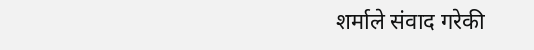शर्माले संवाद गरेकी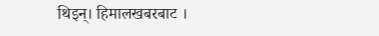थिइन्। हिमालखबरबाट ।